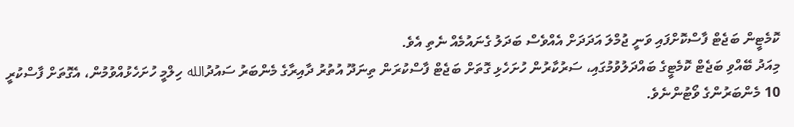ކޮމެޓީން ބަޖެޓް ފާސްކޮށްފައި ވަނީ ޖުމްލަ އަދަދަށް އެއްވެސް ބަދަލު ގެނައުމެއް ނެތި އެވެ.
މިއަދު ބޭއްވި ބަޖެޓް ކޮމެޓީގެ ބައްދަލުވުމުގައި، ސަރުކާރުން ހުށަހެޅި ގޮތަށް ބަޖެޓް ފާސްކުރަން ތިނަދޫ އުތުރު ދާއިރާގެ މެންބަރު ސައުދުالله ހިލްމީ ހުށަހެޅުއްވުމުން، އެގޮތަށް ފާސްކުރީ 10 މެންބަރުންގެ ވޯޓުންނެވެ.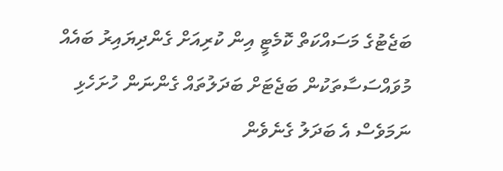ބަޖެޓުގެ މަސައްކަތް ކޮމެޓީ އިން ކުރިއަށް ގެންދިޔައިރު ބައެއް މުވައްސަސާތަކުން ބަޖެޓަށް ބަދަލުތައް ގެންނަން ހުށަހެޅި ނަމަވެސް އެ ބަދަލު ގެނެވެން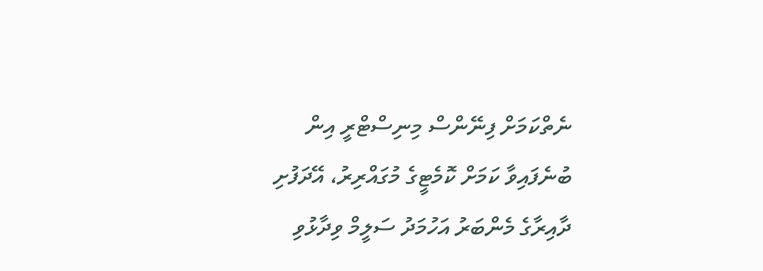ނެތްކަމަށް ފިނޭންސް މިނިސްޓްރީ އިން ބުނެފައިވާ ކަމަށް ކޮމެޓީގެ މުގައްރިރު، އޭދަފުށި ދާއިރާގެ މެންބަރު އަހުމަދު ސަލީމް ވިދާޅުވި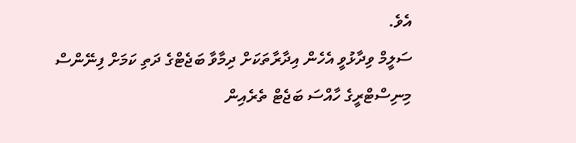އެވެ.
ސަލީމް ވިދާޅުވީ އެހެން އިދާރާތަކަށް ދިމާވާ ބަޖެޓްގެ ދަތި ކަމަށް ފިނޭންސް މިނިސްޓްރީގެ ހާއްސަ ބަޖެޓް ތެރެއިން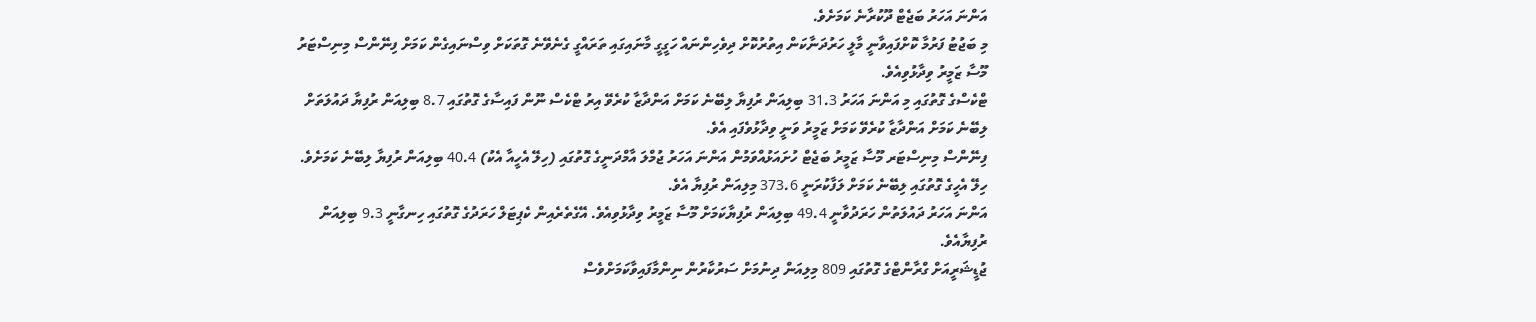އަންނަ އަހަރު ބަޖެޓް ދޫކުރާނެ ކަމަށެވެ.
މި ބަޖުޓު ފަރުމާ ކޮށްފައިވާނީ މާލީ ހަރުދަނާކަން އިތުރުކޮށް ދިވެހިންނައް ހަގީގީ މާނައިގައި ތަރައްގީ ގެނެވޭނެ ގޮތަކަށް ވިސްނައިގެން ކަމަށް ފިނޭންސް މިނިސްޓަރު މޫސާ ޒަމީރު ވިދާޅުވިއެވެ.
ޓްކެސްގެ ގޮތުގައި މި އަންނަ އަހަރު 31.3 ބިލިއަން ރުފިޔާ ލިބޭނެ ކަމަށް އަންދާޒާ ކުރެވޭ އިރު ޓްކެސް ނޫން ފައިސާގެ ގޮތުގައި 8.7 ބިލިއަން ރުފިޔާ ދައުލަތަށް ލިބޭނެ ކަމަށް އަންދާޒާ ކުރެވޭ ކަމަށް ޒަމީރު ވަނީ ވިދާޅުވެފައި އެވެ.
ފިނޭންސް މިނިސްޓަރ މޫސާ ޒަމީރު ބަޖެޓް ހުށައަޅުއްވަމުން އަންނަ އަހަރު ޖުމްލަ އާމްދަނީގެ ގޮތުގައި (ހިލޭ އެހީއާ އެކު) 40.4 ބިލިއަން ރުފިޔާ ލިބޭނެ ކަމަށެވެ.
ހިލޭ އެހީގެ ގޮތުގައި ލިބޭނެ ކަމަށް ލަފާކުރަނީ 373.6 މިލިއަން ރުފިޔާ އެވެ.
އަންނަ އަހަރު ދައުލަތުން ހަރަދުވާނީ 49.4 ބިލިއަން ރުފިޔާކަމަށް މޫސާ ޒަމީރު ވިދާޅުވިއެވެ. އޭގެތެރެއިން ކެޕިޓަލް ހަރަދުގެ ގޮތުގައި ހިނގާނީ 9.3 ބިލިއަން ރުފިޔާއެވެ.
ޖުޑީޝަރީއަށް ގްރާންޓްގެ ގޮތުގައި 809 މިލިއަން ދިނުމަށް ސަރުކާރުން ނިންމާފައިވާކަމަށްވެސް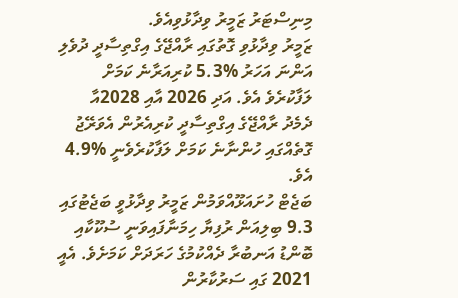މިނިސްޓަރު ޒަމީރު ވިދާޅުވިއެވެ.
ޒަމީރު ވިދާޅުވި ގޮތުގައި ރާއްޖޭގެ އިގްތިސާދީ ދުވެލި އަންނަ އަހަރު %5.3 ކުރިއަރާނެ ކަމަށް ލަފާކުރެވެ އެވެ. އަދި 2026 އާއި 2028އާ ދެމެދު ރާއްޖޭގެ އިގްތިސާދީ ކުރިއެރުން އެވަރޭޖު ގޮތެއްގައި ހުންނާނެ ކަމަށް ލަފާކުރެވެނީ %4.9 އެވެ.
ބަޖެޓް ހުށައަޅޫއްވަމުން ޒަމީރު ވިދާޅުވީ ބަޖެޓުގައި 9.3 ބިލިއަން ރުފިޔާ ހިމަނާފައިވަނީ ސުކޫކާއި ބޮންޑު އަނބުރާ ދެއްކުމުގެ ހަރަދަށް ކަމަށެވެ. އެއީ 2021 ގައި ސަރުކާރުން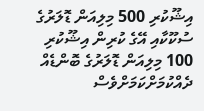އިޝޫކުރި 500 މިލިއަން ޑޮލަރުގެ ސުކޫކާއި އޭގެ ކުރިން އިޝޫކުރި 100 މިލިއަން ޑޮލަރުގެ ބޮންޑެއް ދެއްކުމަށްކަމަށްވެސް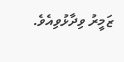ޒަމީރު ވިދާޅުވިއެވެ.